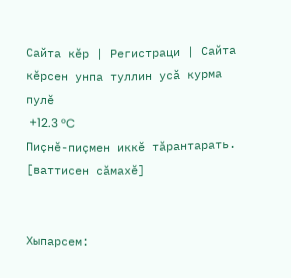Сайта кӗр | Регистраци | Сайта кӗрсен унпа туллин усӑ курма пулӗ
 +12.3 °C
Пиҫнӗ-пиҫмен иккӗ тӑрантарать.
[ваттисен сӑмахӗ]


Хыпарсем: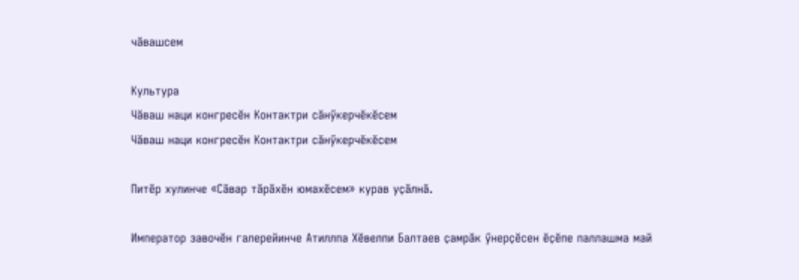чӑвашсем

Культура
Чӑваш наци конгресӗн Контактри сӑнӳкерчӗкӗсем
Чӑваш наци конгресӗн Контактри сӑнӳкерчӗкӗсем

Питӗр хулинче «Сӑвар тӑрӑхӗн юмахӗсем» курав уҫӑлнӑ.

Император завочӗн галерейинче Атиллпа Хӗвелпи Балтаев ҫамрӑк ӳнерҫӗсен ӗҫӗпе паллашма май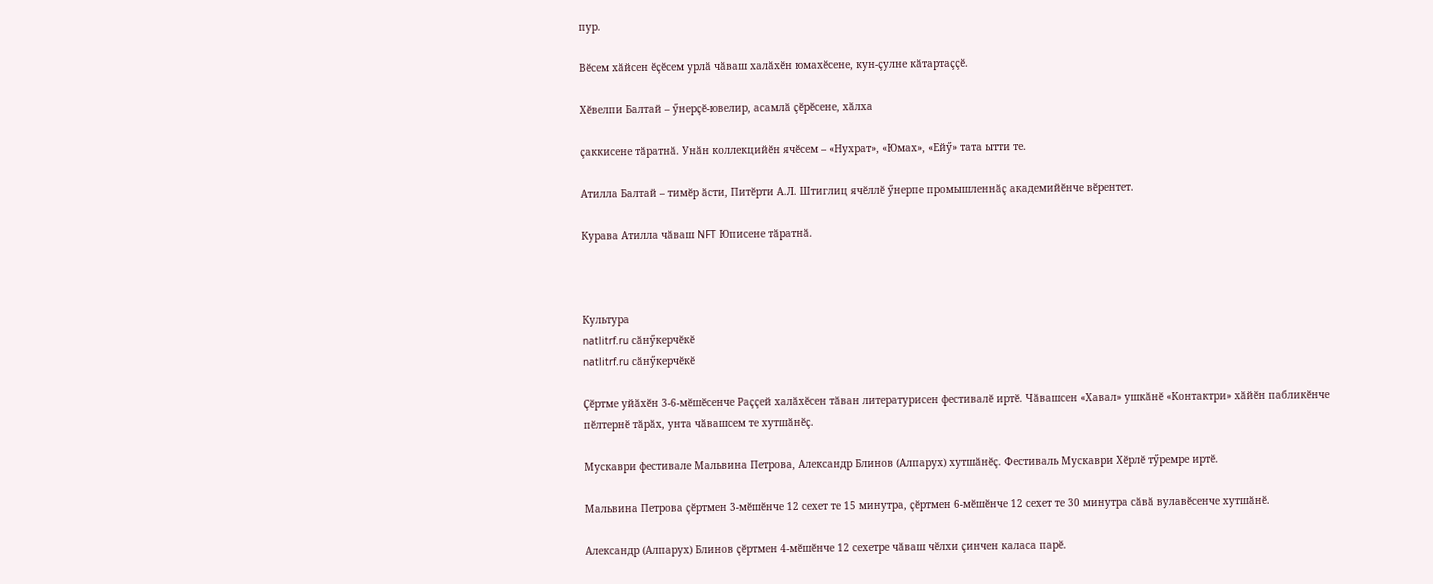пур.

Вӗсем хӑйсен ӗҫӗсем урлӑ чӑваш халӑхӗн юмахӗсене, кун-ҫулне кӑтартаҫҫӗ.

Хӗвелпи Балтай – ӳнерҫӗ-ювелир, асамлӑ ҫӗрӗсене, хӑлха

ҫаккисене тӑратнӑ. Унӑн коллекцийӗн ячӗсем – «Нухрат», «Юмах», «Ейӳ» тата ытти те.

Атилла Балтай – тимӗр ӑсти, Питӗрти А.Л. Штиглиц ячӗллӗ ӳнерпе промышленнӑҫ академийӗнче вӗрентет.

Курава Атилла чӑваш NFT Юписене тӑратнӑ.



Культура
natlitrf.ru сӑнӳкерчӗкӗ
natlitrf.ru сӑнӳкерчӗкӗ

Ҫӗртме уйӑхӗн 3-6-мӗшӗсенче Раҫҫей халӑхӗсен тӑван литературисен фестивалӗ иртӗ. Чӑвашсен «Хавал» ушкӑнӗ «Контактри» хӑйӗн пабликӗнче пӗлтернӗ тӑрӑх, унта чӑвашсем те хутшӑнӗҫ.

Мускаври фестивале Мальвина Петрова, Александр Блинов (Алпарух) хутшӑнӗҫ. Фестиваль Мускаври Хӗрлӗ тӳремре иртӗ.

Мальвина Петрова ҫӗртмен 3-мӗшӗнче 12 сехет те 15 минутра, ҫӗртмен 6-мӗшӗнче 12 сехет те 30 минутра сӑвӑ вулавӗсенче хутшӑнӗ.

Александр (Алпарух) Блинов ҫӗртмен 4-мӗшӗнче 12 сехетре чӑваш чӗлхи ҫинчен каласа парӗ.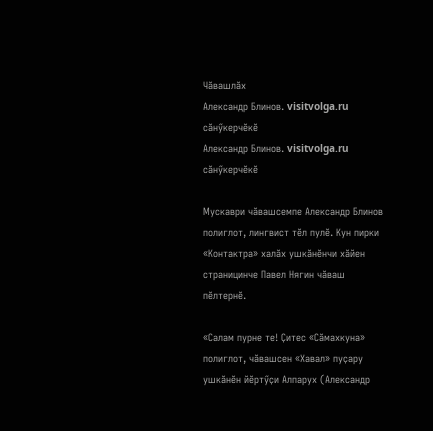Чӑвашлӑх
Александр Блинов. visitvolga.ru сӑнӳкерчӗкӗ
Александр Блинов. visitvolga.ru сӑнӳкерчӗкӗ

Мускаври чӑвашсемпе Александр Блинов полиглот, лингвист тӗл пулӗ. Кун пирки «Контактра» халӑх ушкӑнӗнчи хӑйен страницинче Павел Нягин чӑваш пӗлтернӗ.

«Салам пурне те! Ҫитес «Сӑмахкуна» полиглот, чӑвашсен «Хавал» пуҫару ушкӑнӗн йӗртӳҫи Алпарух (Александр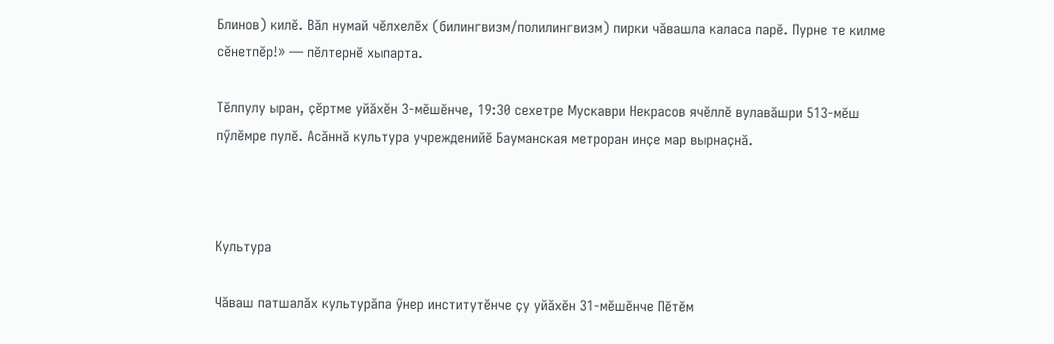Блинов) килӗ. Вӑл нумай чӗлхелӗх (билингвизм/полилингвизм) пирки чӑвашла каласа парӗ. Пурне те килме сӗнетпӗр!» — пӗлтернӗ хыпарта.

Тӗлпулу ыран, ҫӗртме уйӑхӗн 3-мӗшӗнче, 19:30 сехетре Мускаври Некрасов ячӗллӗ вулавӑшри 513-мӗш пӳлӗмре пулӗ. Асӑннӑ культура учрежденийӗ Бауманская метроран инҫе мар вырнаҫнӑ.



Культура

Чӑваш патшалӑх культурӑпа ӳнер институтӗнче ҫу уйӑхӗн 31-мӗшӗнче Пӗтӗм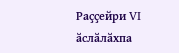Раҫҫейри VI ӑслӑлӑхпа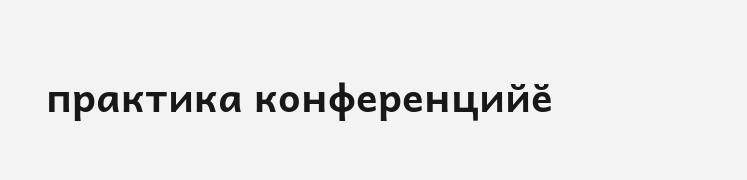практика конференцийӗ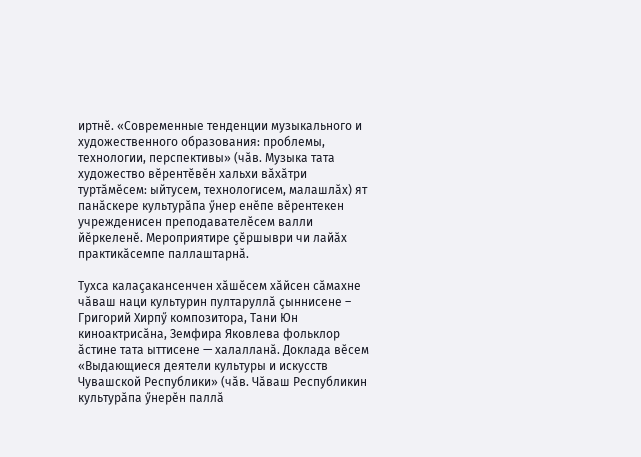иртнӗ. «Современные тенденции музыкального и художественного образования: проблемы, технологии, перспективы» (чӑв. Музыка тата художество вӗрентӗвӗн хальхи вӑхӑтри туртӑмӗсем: ыйтусем, технологисем, малашлӑх) ят панӑскере культурӑпа ӳнер енӗпе вӗрентекен учрежденисен преподавателӗсем валли йӗркеленӗ. Мероприятире ҫӗршыври чи лайӑх практикӑсемпе паллаштарнӑ.

Тухса калаҫакансенчен хӑшӗсем хӑйсен сӑмахне чӑваш наци культурин пултаруллӑ ҫыннисене – Григорий Хирпӳ композитора, Тани Юн киноактрисӑна, Земфира Яковлева фольклор ӑстине тата ыттисене — халалланӑ. Доклада вӗсем «Выдающиеся деятели культуры и искусств Чувашской Республики» (чӑв. Чӑваш Республикин культурӑпа ӳнерӗн паллӑ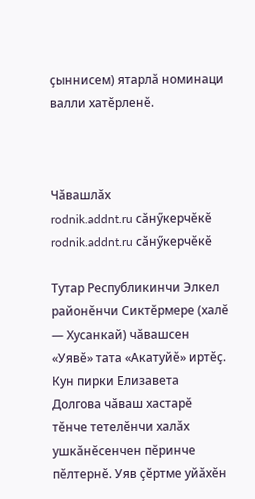ҫыннисем) ятарлӑ номинаци валли хатӗрленӗ.



Чӑвашлӑх
rodnik.addnt.ru сӑнӳкерчӗкӗ
rodnik.addnt.ru сӑнӳкерчӗкӗ

Тутар Республикинчи Элкел районӗнчи Сиктӗрмере (халӗ — Хусанкай) чӑвашсен «Уявӗ» тата «Акатуйӗ» иртӗҫ. Кун пирки Елизавета Долгова чӑваш хастарӗ тӗнче тетелӗнчи халӑх ушкӑнӗсенчен пӗринче пӗлтернӗ. Уяв ҫӗртме уйӑхӗн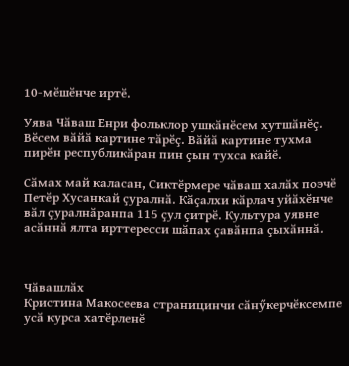10-мӗшӗнче иртӗ.

Уява Чӑваш Енри фольклор ушкӑнӗсем хутшӑнӗҫ. Вӗсем вӑйӑ картине тӑрӗҫ. Вӑйӑ картине тухма пирӗн республикӑран пин ҫын тухса кайӗ.

Сӑмах май каласан, Сиктӗрмере чӑваш халӑх поэчӗ Петӗр Хусанкай ҫуралнӑ. Кӑҫалхи кӑрлач уйӑхӗнче вӑл ҫуралнӑранпа 115 ҫул ҫитрӗ. Культура уявне асӑннӑ ялта ирттересси шӑпах ҫавӑнпа ҫыхӑннӑ.



Чӑвашлӑх
Кристина Макосеева страницинчи сӑнӳкерчӗксемпе усӑ курса хатӗрленӗ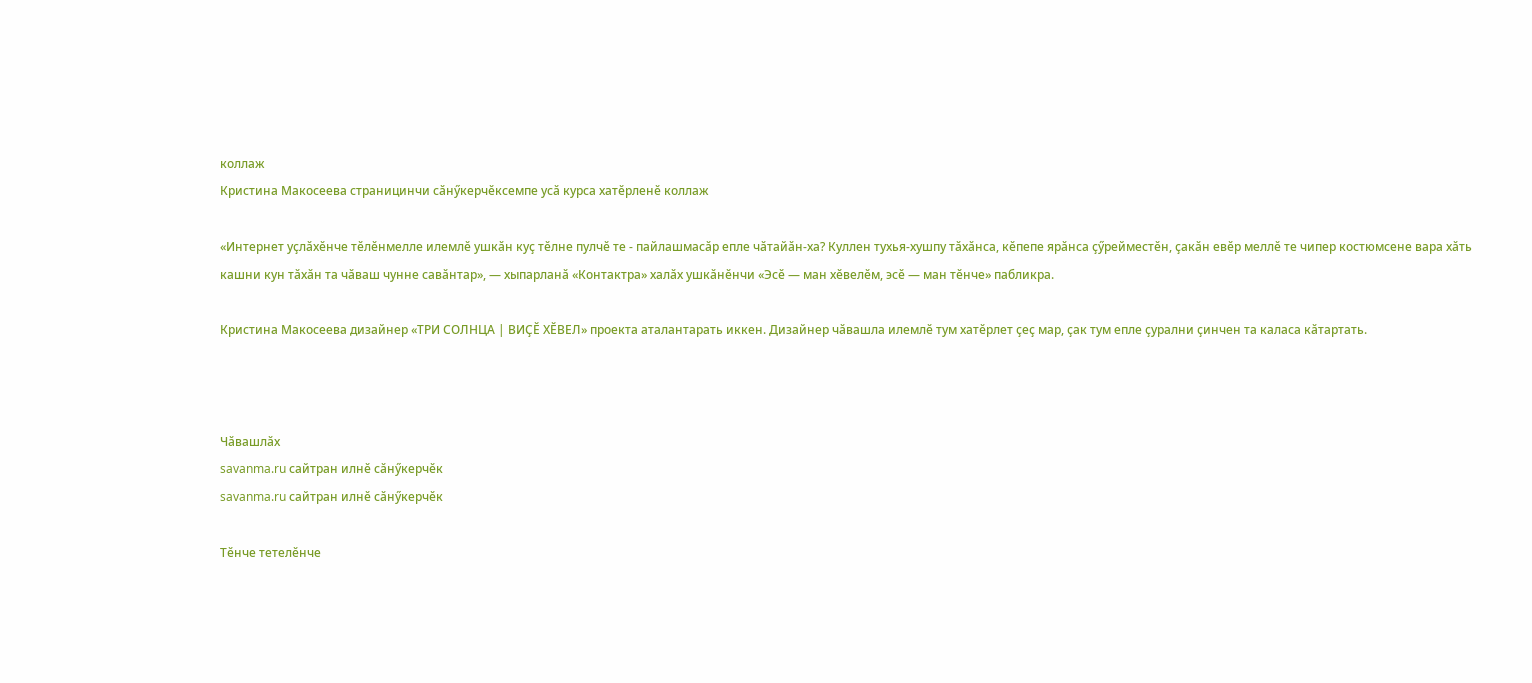коллаж
Кристина Макосеева страницинчи сӑнӳкерчӗксемпе усӑ курса хатӗрленӗ коллаж

«Интернет уҫлӑхӗнче тӗлӗнмелле илемлӗ ушкӑн куҫ тӗлне пулчӗ те - пайлашмасӑр епле чӑтайӑн-ха? Куллен тухья-хушпу тӑхӑнса, кӗпепе ярӑнса ҫӳрейместӗн, ҫакӑн евӗр меллӗ те чипер костюмсене вара хӑть кашни кун тӑхӑн та чӑваш чунне савӑнтар», — хыпарланӑ «Контактра» халӑх ушкӑнӗнчи «Эсӗ — ман хӗвелӗм, эсӗ — ман тӗнче» пабликра.

Кристина Макосеева дизайнер «ТРИ СОЛНЦА | ВИҪӖ ХӖВЕЛ» проекта аталантарать иккен. Дизайнер чӑвашла илемлӗ тум хатӗрлет ҫеҫ мар, ҫак тум епле ҫурални ҫинчен та каласа кӑтартать.



Чӑвашлӑх
savanma.ru сайтран илнӗ сӑнӳкерчӗк
savanma.ru сайтран илнӗ сӑнӳкерчӗк

Тӗнче тетелӗнче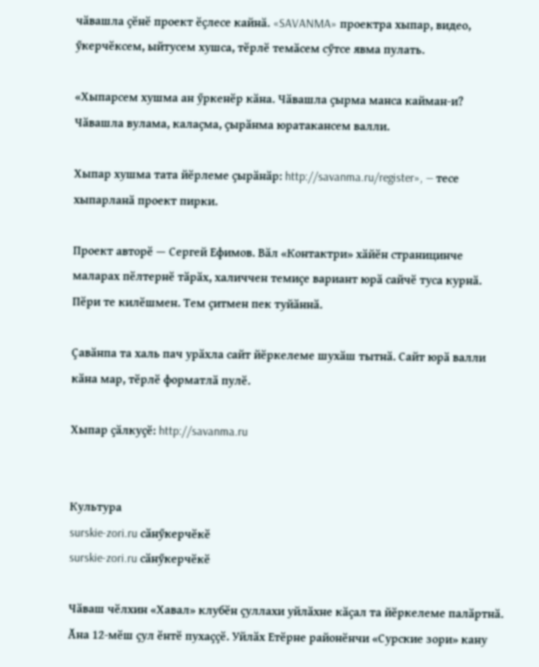чӑвашла ҫӗнӗ проект ӗҫлесе кайнӑ. «SAVANMA» проектра хыпар, видео, ӳкерчӗксем, ыйтусем хушса, тӗрлӗ темӑсем сӳтсе явма пулать.

«Хыпарсем хушма ан ӳркенӗр кӑна. Чӑвашла ҫырма манса кайман-и? Чӑвашла вулама, калаҫма, ҫырӑнма юратакансем валли.

Хыпар хушма тата йӗрлеме ҫырӑнӑр: http://savanma.ru/register», — тесе хыпарланӑ проект пирки.

Проект авторӗ — Сергей Ефимов. Вӑл «Контактри» хӑйӗн страницинче маларах пӗлтернӗ тӑрӑх, халиччен темиҫе вариант юрӑ сайчӗ туса курнӑ. Пӗри те килӗшмен. Тем ҫитмен пек туйӑннӑ.

Ҫавӑнпа та халь пач урӑхла сайт йӗркелеме шухӑш тытнӑ. Сайт юрӑ валли кӑна мар, тӗрлӗ форматлӑ пулӗ.

Хыпар ҫӑлкуҫӗ: http://savanma.ru


Культура
surskie-zori.ru сӑнӳкерчӗкӗ
surskie-zori.ru сӑнӳкерчӗкӗ

Чӑваш чӗлхин «Хавал» клубӗн ҫуллахи уйлӑхне кӑҫал та йӗркелеме палӑртнӑ. Ӑна 12-мӗш ҫул ӗнтӗ пухаҫҫӗ. Уйлӑх Етӗрне районӗнчи «Сурские зори» кану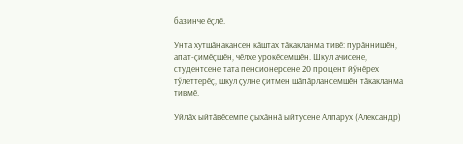базинче ӗҫлӗ.

Унта хутшӑнакансен кӑштах тӑкакланма тивӗ: пурӑннишӗн, апат-ҫимӗҫшӗн, чӗлхе урокӗсемшӗн. Шкул ачисене, студентсене тата пенсионерсене 20 процент йӳнӗрех тӳлеттерӗҫ, шкул ҫулне ҫитмен шӑпӑрлансемшӗн тӑкакланма тивмӗ.

Уйлӑх ыйтӑвӗсемпе ҫыхӑннӑ ыйтусене Алпарух (Александр)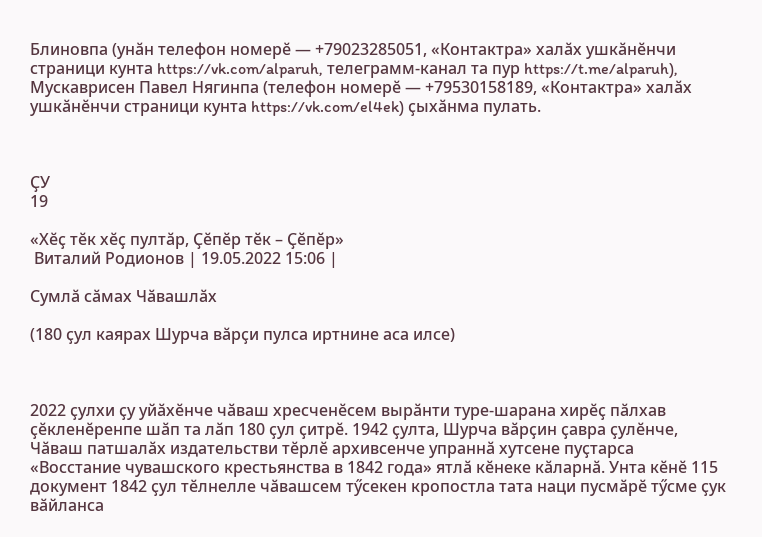Блиновпа (унӑн телефон номерӗ — +79023285051, «Контактра» халӑх ушкӑнӗнчи страници кунта https://vk.com/alparuh, телеграмм-канал та пур https://t.me/alparuh), Мускаврисен Павел Нягинпа (телефон номерӗ — +79530158189, «Контактра» халӑх ушкӑнӗнчи страници кунта https://vk.com/el4ek) ҫыхӑнма пулать.



ҪУ
19

«Хӗҫ тӗк хӗҫ пултӑр, Ҫӗпӗр тӗк – Ҫӗпӗр»
 Виталий Родионов | 19.05.2022 15:06 |

Сумлӑ сӑмах Чӑвашлӑх

(180 ҫул каярах Шурча вӑрҫи пулса иртнине аса илсе)



2022 ҫулхи ҫу уйӑхӗнче чӑваш хресченӗсем вырӑнти туре-шарана хирӗҫ пӑлхав ҫӗкленӗренпе шӑп та лӑп 180 ҫул ҫитрӗ. 1942 ҫулта, Шурча вӑрҫин ҫавра ҫулӗнче, Чӑваш патшалӑх издательстви тӗрлӗ архивсенче упраннӑ хутсене пуҫтарса «Восстание чувашского крестьянства в 1842 года» ятлӑ кӗнеке кӑларнӑ. Унта кӗнӗ 115 документ 1842 ҫул тӗлнелле чӑвашсем тӳсекен кропостла тата наци пусмӑрӗ тӳсме ҫук вӑйланса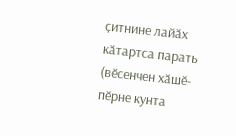ҫитнине лайӑх кӑтартса парать (вӗсенчен хӑшӗ-пӗрне кунта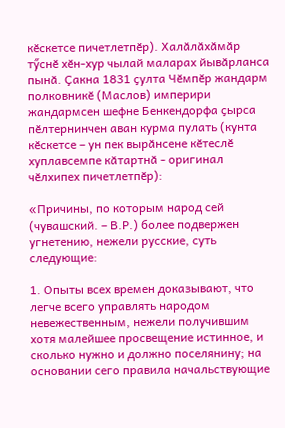кӗскетсе пичетлетпӗр). Халӑлӑхӑмӑр тӳснӗ хӗн-хур чылай маларах йывӑрланса пынӑ. Ҫакна 1831 ҫулта Чӗмпӗр жандарм полковникӗ (Маслов) империри жандармсен шефне Бенкендорфа ҫырса пӗлтернинчен аван курма пулать (кунта кӗскетсе – ун пек вырӑнсене кӗтеслӗ хуплавсемпе кӑтартнӑ ‑ оригинал чӗлхипех пичетлетпӗр):

«Причины, по которым народ сей (чувашcкий. – В.Р.) более подвержен угнетению, нежели русские, суть следующие:

1. Опыты всех времен доказывают, что легче всего управлять народом невежественным, нежели получившим хотя малейшее просвещение истинное, и сколько нужно и должно поселянину; на основании сего правила начальствующие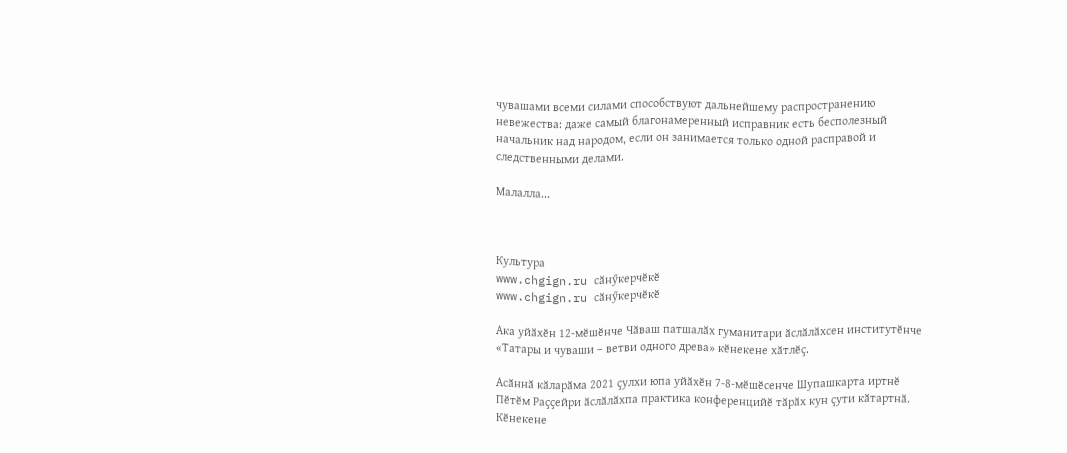чувашами всеми силами способствуют дальнейшему распространению невежества: даже самый благонамеренный исправник есть бесполезный начальник над народом, если он занимается только одной расправой и следственными делами.

Малалла...



Культура
www.chgign.ru сӑнӳкерчӗкӗ
www.chgign.ru сӑнӳкерчӗкӗ

Ака уйӑхӗн 12-мӗшӗнче Чӑваш патшалӑх гуманитари ӑслӑлӑхсен институтӗнче «Татары и чуваши – ветви одного древа» кӗнекене хӑтлӗҫ.

Асӑннӑ кӑларӑма 2021 ҫулхи юпа уйӑхӗн 7-8-мӗшӗсенче Шупашкарта иртнӗ Пӗтӗм Раҫҫейри ӑслӑлӑхпа практика конференцийӗ тӑрӑх кун ҫути кӑтартнӑ. Кӗнекене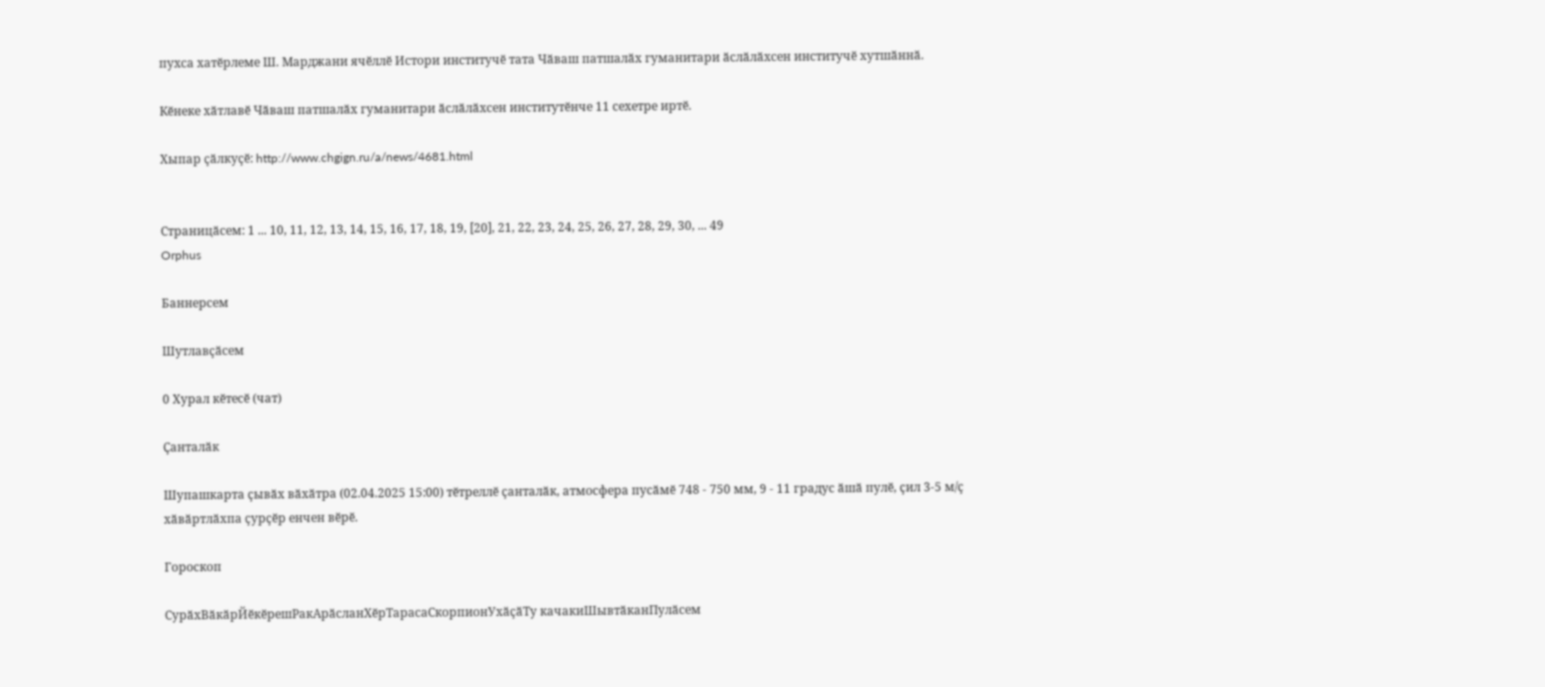пухса хатӗрлеме Ш. Марджани ячӗллӗ Истори институчӗ тата Чӑваш патшалӑх гуманитари ӑслӑлӑхсен институчӗ хутшӑннӑ.

Кӗнеке хӑтлавӗ Чӑваш патшалӑх гуманитари ӑслӑлӑхсен институтӗнче 11 сехетре иртӗ.

Хыпар ҫӑлкуҫӗ: http://www.chgign.ru/a/news/4681.html


Страницӑсем: 1 ... 10, 11, 12, 13, 14, 15, 16, 17, 18, 19, [20], 21, 22, 23, 24, 25, 26, 27, 28, 29, 30, ... 49
Orphus

Баннерсем

Шутлавҫӑсем

0 Хурал кӗтесӗ (чат)

Ҫанталӑк

Шупашкарта ҫывӑх вӑхӑтра (02.04.2025 15:00) тӗтреллӗ ҫанталӑк, атмосфера пусӑмӗ 748 - 750 мм, 9 - 11 градус ӑшӑ пулӗ, ҫил 3-5 м/ҫ хӑвӑртлӑхпа ҫурҫӗр енчен вӗрӗ.

Гороскоп

СурӑхВӑкӑрЙӗкӗрешРакАрӑсланХӗрТарасаСкорпионУхӑҫӑТу качакиШывтӑканПулӑсем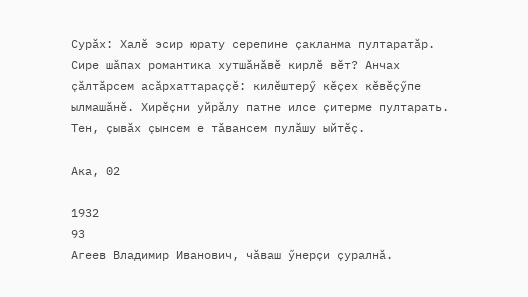Сурӑх: Халӗ эсир юрату серепине ҫакланма пултаратӑр. Сире шӑпах романтика хутшӑнӑвӗ кирлӗ вӗт? Анчах ҫӑлтӑрсем асӑрхаттараҫҫӗ: килӗштерӳ кӗҫех кӗвӗҫӳпе ылмашӑнӗ. Хирӗҫни уйрӑлу патне илсе ҫитерме пултарать. Тен, ҫывӑх ҫынсем е тӑвансем пулӑшу ыйтӗҫ.

Ака, 02

1932
93
Агеев Владимир Иванович, чӑваш ӳнерҫи ҫуралнӑ.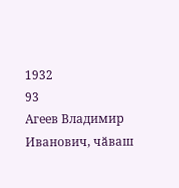1932
93
Агеев Владимир Иванович, чӑваш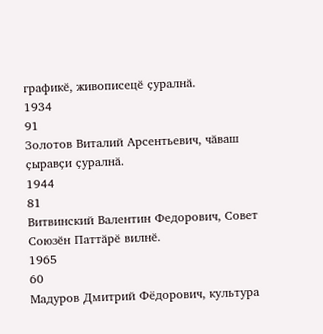графикӗ, живописецӗ ҫуралнӑ.
1934
91
Золотов Виталий Арсентьевич, чӑваш ҫыравҫи ҫуралнӑ.
1944
81
Витвинский Валентин Федорович, Совет Союзӗн Паттӑрӗ вилнӗ.
1965
60
Мадуров Дмитрий Фёдорович, культура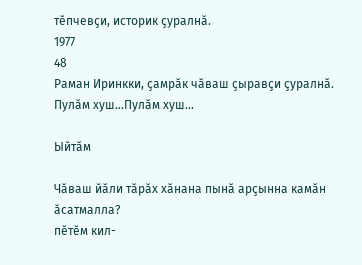тӗпчевҫи, историк ҫуралнӑ.
1977
48
Раман Иринкки, ҫамрӑк чӑваш ҫыравҫи ҫуралнӑ.
Пулӑм хуш...Пулӑм хуш...

Ыйтӑм

Чӑваш йӑли тӑрӑх хӑнана пынӑ арҫынна камӑн ӑсатмалла?
пӗтӗм кил-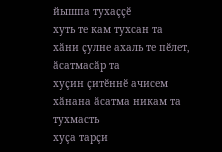йышпа тухаҫҫӗ
хуть те кам тухсан та
хӑни ҫулне ахаль те пӗлет, ӑсатмасӑр та
хуҫин ҫитӗннӗ ачисем
хӑнана ӑсатма никам та тухмасть
хуҫа тарҫи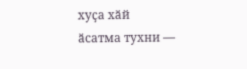хуҫа хӑй
ӑсатма тухни —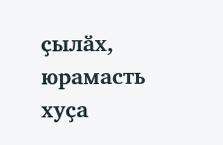ҫылӑх, юрамасть
хуҫа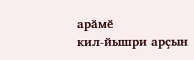арӑмӗ
кил-йышри арҫын